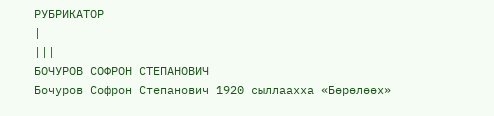РУБРИКАТОР
|
|||
БОЧУРОВ СОФРОН СТЕПАНОВИЧ
Бочуров Софрон Степанович 1920 сыллаахха «Бөрөлөөх»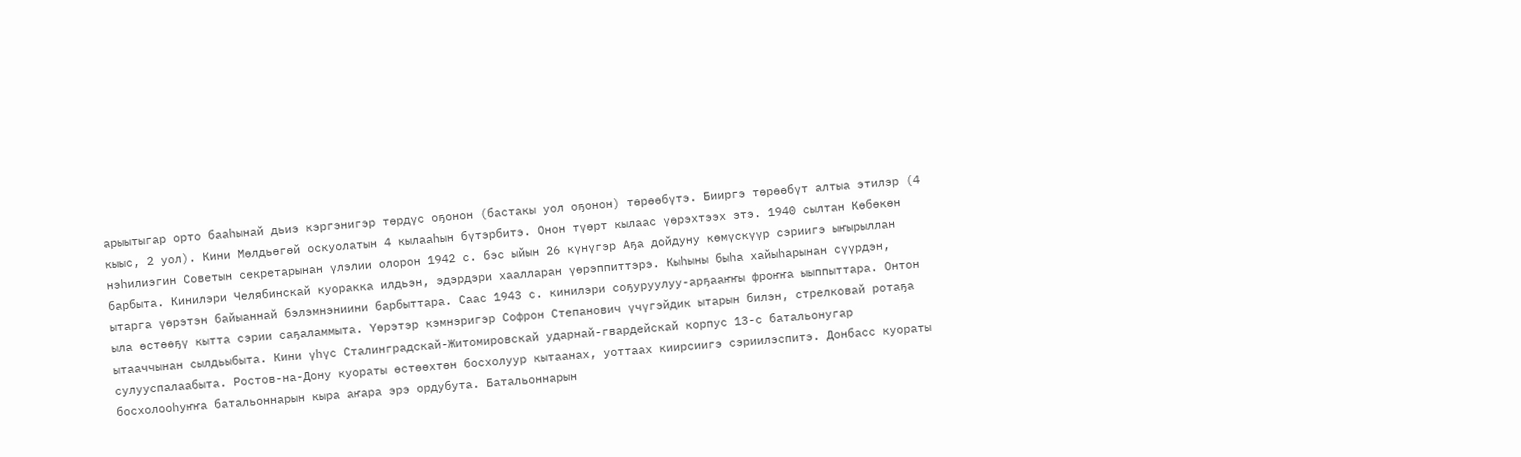арыытыгар орто бааһынай дьиэ кэргэнигэр төрдүс оҕонон (бастакы уол оҕонон) төрөөбүтэ. Бииргэ төрөөбүт алтыа этилэр (4 кыыс, 2 уол). Кини Мөлдьөгөй оскуолатын 4 кылааһын бүтэрбитэ. Онон түөрт кылаас үөрэхтээх этэ. 1940 сылтан Көбөкөн нэһилиэгин Советын секретарынан үлэлии олорон 1942 с. бэс ыйын 26 күнүгэр Аҕа дойдуну көмүскүүр сэриигэ ыҥырыллан барбыта. Кинилэри Челябинскай куоракка илдьэн, эдэрдэри хаалларан үөрэппиттэрэ. Кыһыны быһа хайыһарынан сүүрдэн, ытарга үөрэтэн байыаннай бэлэмнэниини барбыттара. Саас 1943 с. кинилэри соҕуруулуу-арҕааҥҥы фроҥҥа ыыппыттара. Онтон ыла өстөөҕү кытта сэрии саҕаламмыта. Үөрэтэр кэмнэригэр Софрон Степанович үчүгэйдик ытарын билэн, стрелковай ротаҕа ытааччынан сылдьыбыта. Кини үһүс Сталинградскай-Житомировскай ударнай-гвардейскай корпус 13-с батальонугар сулууспалаабыта. Ростов-на-Дону куораты өстөөхтөн босхолуур кытаанах, уоттаах киирсиигэ сэриилэспитэ. Донбасс куораты босхолооһуҥҥа батальоннарын кыра аҥара эрэ ордубута. Батальоннарын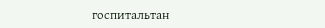госпитальтан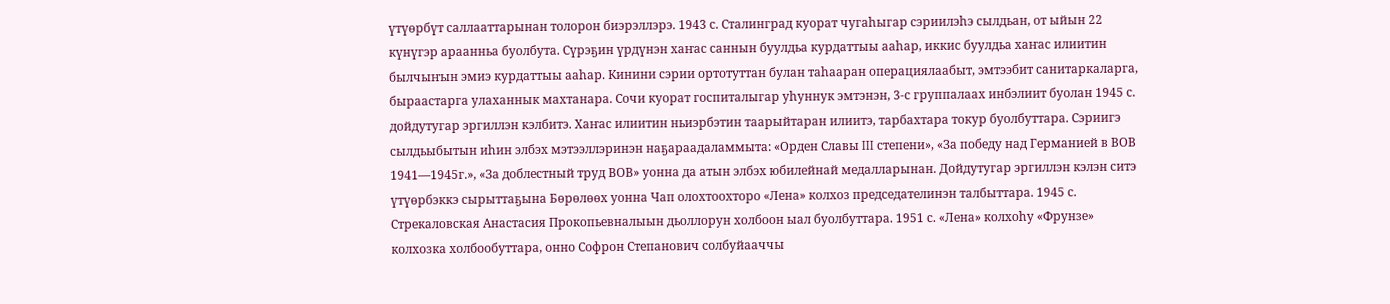үтүөрбүт саллааттарынан толорон биэрэллэрэ. 1943 с. Сталинград куорат чугаһыгар сэриилэһэ сылдьан, от ыйын 22 күнүгэр араанньа буолбута. Сүрэҕин үрдүнэн хаҥас саннын буулдьа курдаттыы ааһар, иккис буулдьа хаҥас илиитин былчыҥын эмиэ курдаттыы ааһар. Кинини сэрии ортотуттан булан таһааран операциялаабыт, эмтээбит санитаркаларга, быраастарга улаханнык махтанара. Сочи куорат госпиталыгар уһуннук эмтэнэн, 3-с группалаах инбэлиит буолан 1945 с. дойдутугар эргиллэн кэлбитэ. Хаҥас илиитин ньиэрбэтин таарыйтаран илиитэ, тарбахтара токур буолбуттара. Сэриигэ сылдьыбытын иһин элбэх мэтээллэринэн наҕараадаламмыта: «Орден Славы III степени», «За победу над Германией в ВОВ 1941—1945г.», «За доблестный труд ВОВ» уонна да атын элбэх юбилейнай медалларынан. Дойдутугар эргиллэн кэлэн ситэ үтүөрбэккэ сырыттаҕына Бөрөлөөх уонна Чап олохтоохторо «Лена» колхоз председателинэн талбыттара. 1945 с. Стрекаловская Анастасия Прокопьевналыын дьоллорун холбоон ыал буолбуттара. 1951 с. «Лена» колхоһу «Фрунзе» колхозка холбообуттара, онно Софрон Степанович солбуйааччы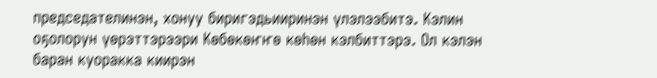председателинэн, хонуу биригэдьииринэн үлэлээбитэ. Кэлин оҕолорун үөрэттэрээри Көбөкөҥҥө көһөн кэлбиттэрэ. Ол кэлэн баран куоракка киирэн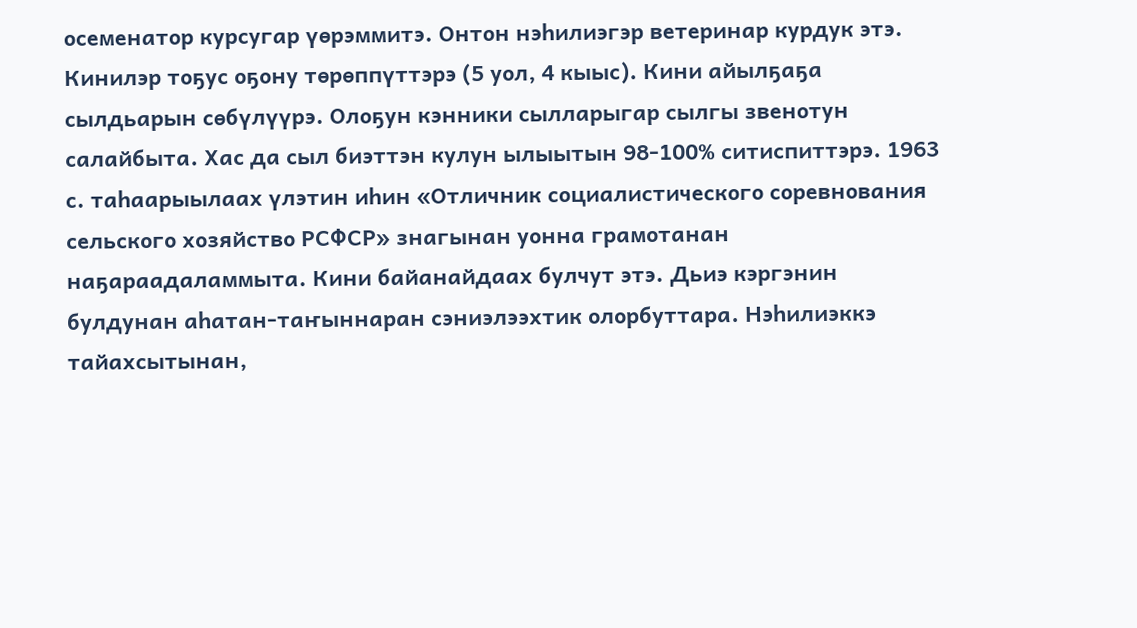осеменатор курсугар үөрэммитэ. Онтон нэһилиэгэр ветеринар курдук этэ. Кинилэр тоҕус оҕону төрөппүттэрэ (5 уол, 4 кыыс). Кини айылҕаҕа сылдьарын сөбүлүүрэ. Олоҕун кэнники сылларыгар сылгы звенотун салайбыта. Хас да сыл биэттэн кулун ылыытын 98-100% ситиспиттэрэ. 1963 с. таһаарыылаах үлэтин иһин «Отличник социалистического соревнования сельского хозяйство РСФСР» знагынан уонна грамотанан наҕараадаламмыта. Кини байанайдаах булчут этэ. Дьиэ кэргэнин булдунан аһатан-таҥыннаран сэниэлээхтик олорбуттара. Нэһилиэккэ тайахсытынан,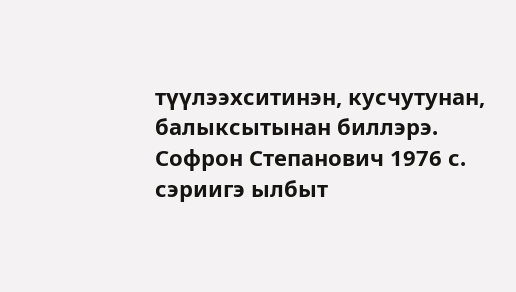түүлээхситинэн, кусчутунан, балыксытынан биллэрэ. Софрон Степанович 1976 с. сэриигэ ылбыт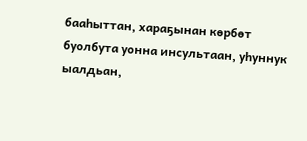бааһыттан, хараҕынан көрбөт буолбута уонна инсультаан, уһуннук ыалдьан,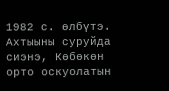1982 с. өлбүтэ.
Ахтыыны суруйда сиэнэ, Көбөкөн орто оскуолатын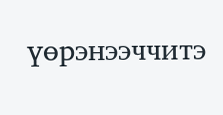үөрэнээччитэ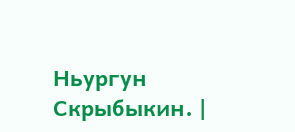Ньургун Скрыбыкин. |